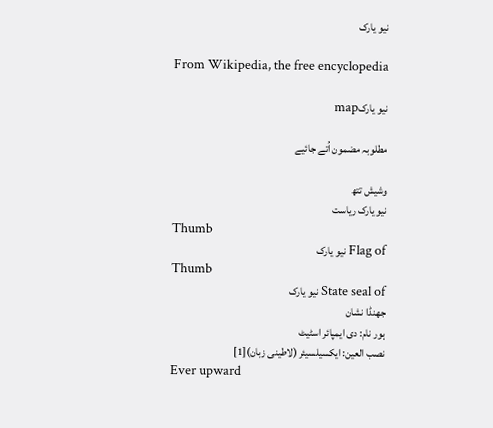نیو یارک

From Wikipedia, the free encyclopedia

نیو یارکmap

مطلوبہ مضمون اُتے جائیے

وشیش تتھ
نیو یارک ریاست
Thumb
Flag of نیو یارک
Thumb
State seal of نیو یارک
جھنڈا نشان
ہور نام: دی ایمپائر اسٹیٹ
نصب العین: ایکسیلسیئر (لاطینی زبان)[1]
Ever upward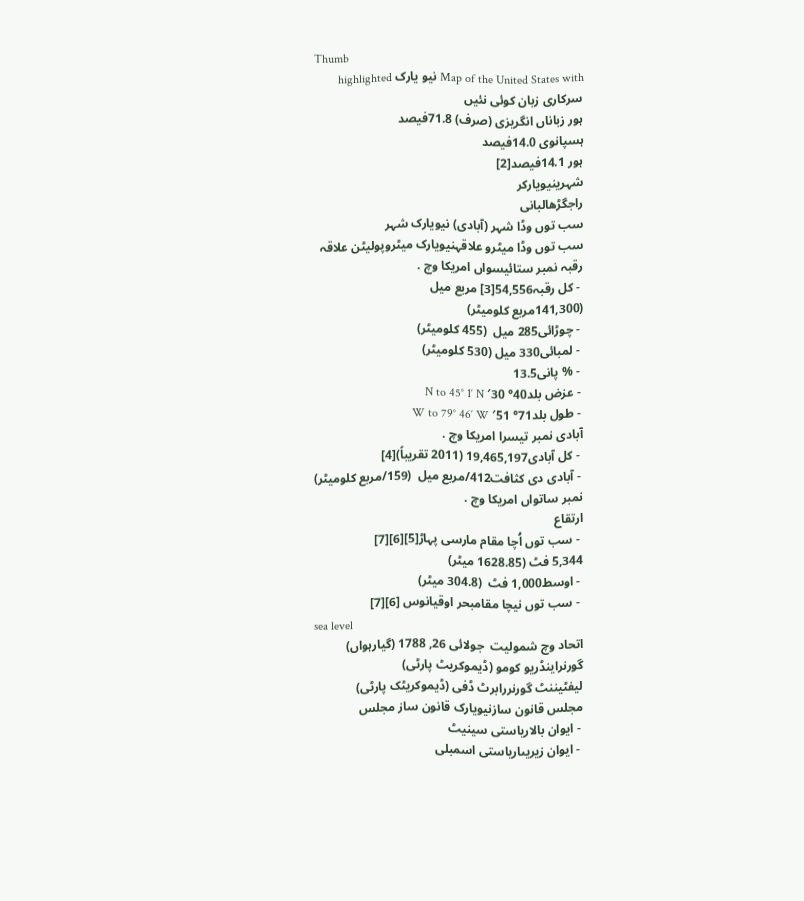Thumb
Map of the United States with نیو یارک highlighted
سرکاری زبان کوئی نئيں
ہور زباناں انگریزی (صرف) 71.8فیصد
ہسپانوی 14.0فیصد
ہور 14.1فیصد[2]
شہرینیویارکر
راجگڑھالبانی
سب توں وڈا شہر (آبادی) نیویارک شہر
سب توں وڈا میٹرو علاقہنیویارک میٹروپولیٹن علاقہ
رقبہ نمبر ستائیسواں امریکا وچ .
 - کل رقبہ54,556[3] مربع میل
(141,300مربع کلومیٹر)
 - چوڑائی285 میل  (455 کلومیٹر)
 - لمبائی330 میل (530 کلومیٹر)
 - % پانی13.5
 - عزض بلد40° 30′ N to 45° 1′ N
 - طول بلد71° 51′ W to 79° 46′ W
آبادی نمبر تیسرا امریکا وچ .
 - کل آبادی19,465,197 (2011 تقریباً)[4]
 - آبادی دی کثافت412/مربع میل  (159/مربع کلومیٹر)
نمبر ساتواں امریکا وچ .
ارتقاع
 - سب توں اُچا مقام مارسی پہاڑ[5][6][7]
5,344 فٹ (1628.85 میٹر)
 - اوسط1,000 فٹ  (304.8 میٹر)
 - سب توں نیچا مقامبحر اوقیانوس [6][7]
sea level
اتحاد وچ شمولیت  جولائی 26, 1788 (گیارہواں)
گورنراینڈریو کومو (ڈیموکریٹ پارٹی)
لیفٹیننٹ گورنررابرٹ ڈفی (ڈیموکریٹک پارٹی)
مجلس قانون سازنیویارک قانون ساز مجلس
 - ایوان بالاریاستی سینیٹ
 - ایوان زیريںاریاستی اسمبلی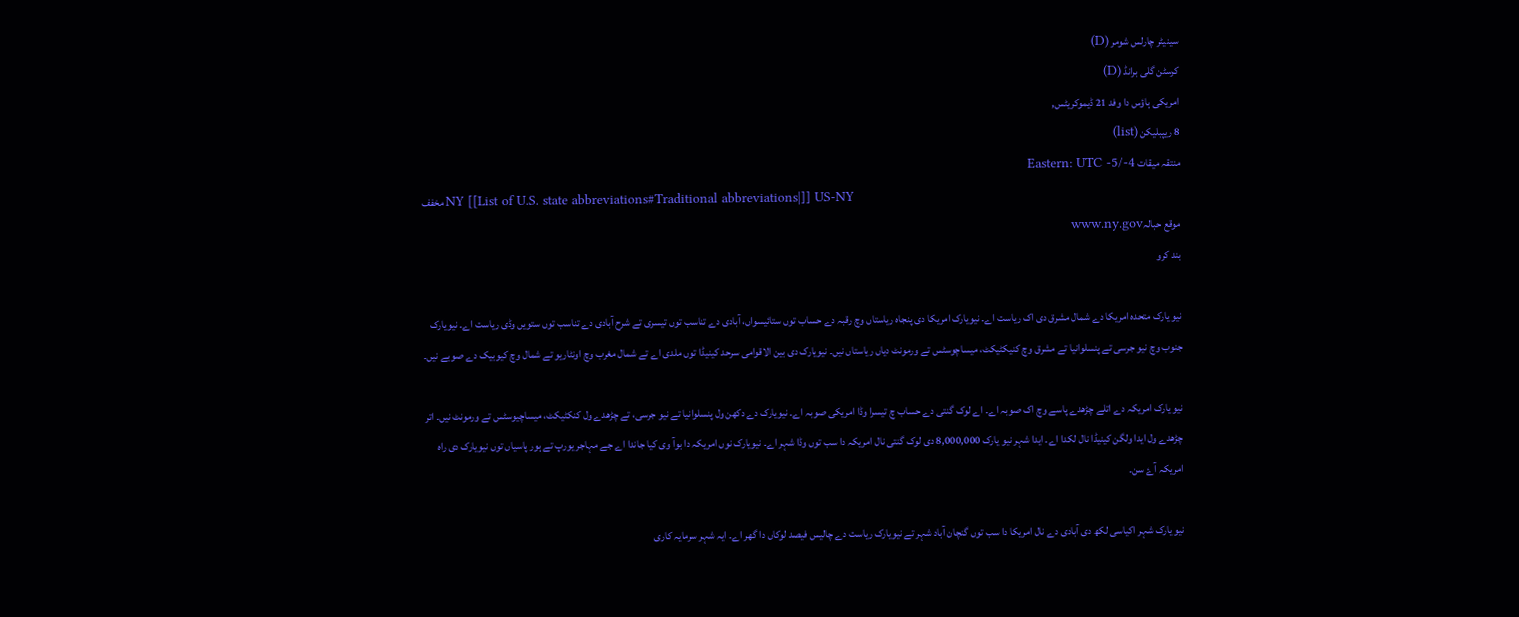سینیٹر چارلس شومر (D)
کرسٹن گلی برانڈ (D)
امریکی ہاؤس دا وفد 21 ڈیموکریٹس,
8 ریپبلیکن (list)
منتقہ میقات Eastern: UTC -5/-4
مخفف NY [[List of U.S. state abbreviations#Traditional abbreviations|]] US-NY
موقع حبالہwww.ny.gov
بند کرو

نیو یارک متحدہ امریکا دے شمال مشرق دی اک ریاست اے۔ نیویارک امریکا دی پنجاہ ریاستاں وچ رقبہ دے حساب توں ستائیسواں، آبادی دے تناسب توں تیسری تے شرح آبادی دے تناسب توں ستويں وڈی ریاست اے۔ نیویارک جنوب وچ نیو جرسی تے پنسلوانیا تے مشرق وچ کنیکٹیکٹ، میساچوسٹس تے ورمونٹ دیاں ریاستاں نيں۔ نیویارک دی بین الاقوامی سرحد کینیڈا توں ملدی اے تے شمال مغرب وچ اونٹاریو تے شمال وچ کیوبیک دے صوبے نيں۔

نیو یارک امریکہ دے اتلے چڑھدے پاسے وچ اک صوبہ اے۔ اے لوک گنتی دے حساب چ تیسرا وڈا امریکی صوبہ اے۔ نیویارک دے دکھن ول پنسلوانیا تے نیو جرسی، تے چڑھدے ول کنکٹیکٹ، میساچیوسٹس تے ورمونٹ نیں۔ اتر چڑھدے ول ایدا ولگن کینیڈا نال لکدا اے۔ ایدا شہر نیو یارک 8,000,000 دی لوک گنتی نال امریکہ دا سب توں وڈا شہر اے۔ نیویارک نوں امریکہ دا بوآ وی کیا جاندا اے جے مہاجر یورپ تے ہور پاسیاں توں نیویارک دی راہ امریکہ آۓ سن۔

نیو یارک شہر اکیاسی لکھ دی آبادی دے نال امریکا دا سب توں گنچان آباد شہر تے نیویارک ریاست دے چالیس فیصد لوکاں دا گھر اے۔ ایہ شہر سرمایہ کاری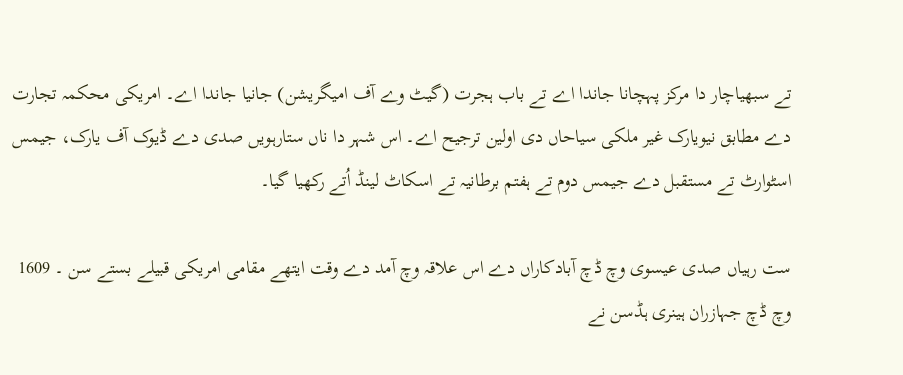تے سبھیاچار دا مرکز پہچانا جاندا اے تے باب ہجرت (گیٹ وے آف امیگریشن) جانیا جاندا اے۔ امریکی محکمہ تجارت دے مطابق نیویارک غیر ملکی سیاحاں دی اولین ترجیح اے۔ اس شہر دا ناں ستارہويں صدی دے ڈیوک آف یارک، جیمس اسٹوارٹ تے مستقبل دے جیمس دوم تے ہفتم برطانیہ تے اسکاٹ لینڈ اُتے رکھیا گیا۔

ست رہیاں صدی عیسوی وچ ڈچ آبادکاراں دے اس علاقہ وچ آمد دے وقت ایتھے مقامی امریکی قبیلے بستے سن ۔ 1609 وچ ڈچ جہازران ہینری ہڈسن نے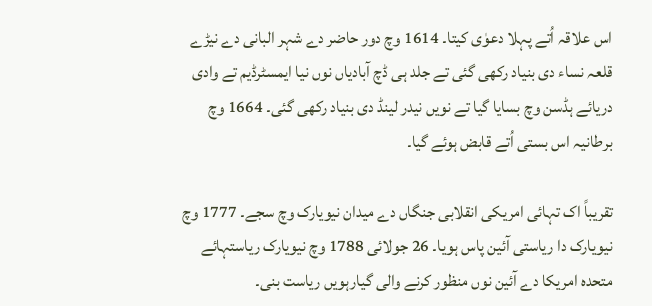اس علاقہ اُتے پہلا دعوٰی کيتا۔ 1614 وچ دور حاضر دے شہر البانی دے نیڑے قلعہ نساء دی بنیاد رکھی گئی تے جلد ہی ڈچ آبادیاں نوں نیا ایمسٹرڈیم تے وادی دریائے ہڈسن وچ بسایا گیا تے نويں نیدر لینڈ دی بنیاد رکھی گئی۔ 1664 وچ برطانیہ اس بستی اُتے قابض ہوئے گیا۔

تقریباً اک تہائی امریکی انقلابی جنگاں دے میدان نیویارک وچ سجے۔ 1777 وچ نیویارک دا ریاستی آئین پاس ہويا۔ 26 جولائی 1788 وچ نیویارک ریاستہائے متحدہ امریکا دے آئین نوں منظور کرنے والی گیارہويں ریاست بنی۔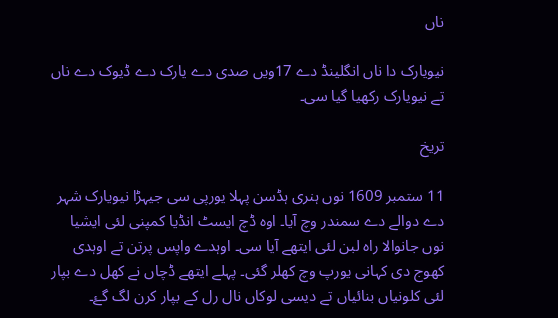ناں

نیویارک دا ناں انگلینڈ دے 17ویں صدی دے یارک دے ڈیوک دے ناں تے نیویارک رکھیا گیا سی۔

تریخ

11 ستمبر 1609 نوں ہنری ہڈسن پہلا یورپی سی جیہڑا نیویارک شہر دے دوالے دے سمندر وچ آیا۔ اوہ ڈچ ایسٹ انڈیا کمپنی لئی ایشیا نوں جانوالا راہ لبن لئی ایتھے آیا سی۔ اوہدے واپس پرتن تے اوہدی کھوج دی کہانی یورپ وچ کھلر گئی۔ پہلے ایتھے ڈچاں نے کھل دے بپار لئی کلونیاں بنائیاں تے دیسی لوکاں نال رل کے بپار کرن لگ گۓ۔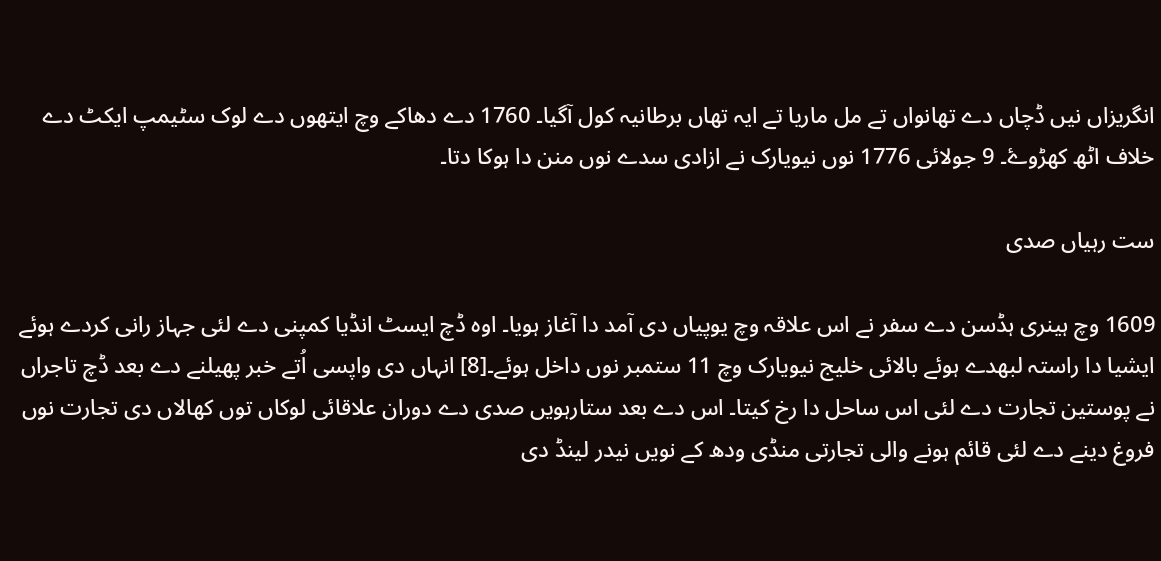انگریزاں نیں ڈچاں دے تھانواں تے مل ماریا تے ایہ تھاں برطانیہ کول آگیا۔ 1760 دے دھاکے وچ ایتھوں دے لوک سٹیمپ ایکٹ دے خلاف اٹھ کھڑوۓ۔ 9 جولائی 1776 نوں نیویارک نے ازادی سدے نوں منن دا ہوکا دتا۔

ست رہیاں صدی

1609 وچ ہینری ہڈسن دے سفر نے اس علاقہ وچ یوپیاں دی آمد دا آغاز ہويا۔ اوہ ڈچ ایسٹ انڈیا کمپنی دے لئی جہاز رانی کردے ہوئے ایشیا دا راستہ لبھدے ہوئے بالائی خلیج نیویارک وچ 11 ستمبر نوں داخل ہوئے۔[8] انہاں دی واپسی اُتے خبر پھیلنے دے بعد ڈچ تاجراں نے پوستین تجارت دے لئی اس ساحل دا رخ کيتا۔ اس دے بعد ستارہويں صدی دے دوران علاقائی لوکاں توں کھالاں دی تجارت نوں فروغ دینے دے لئی قائم ہونے والی تجارتی منڈی ودھ کے نويں نیدر لینڈ دی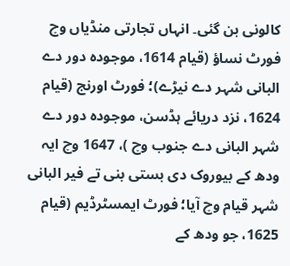کالونی بن گئی۔ انہاں تجارتی منڈیاں وچ فورٹ نساؤ (قیام 1614، موجودہ دور دے البانی شہر دے نیڑے)؛ فورٹ اورنج (قیام 1624، نزد دریائے ہڈسن، موجودہ دور دے شہر البانی دے جنوب وچ )، 1647 وچ ایہ ودھ کے بیوروک دی بستی بنی تے فیر البانی شہر قیام وچ آیا؛ فورٹ ایمسٹرڈیم (قیام 1625، جو ودھ کے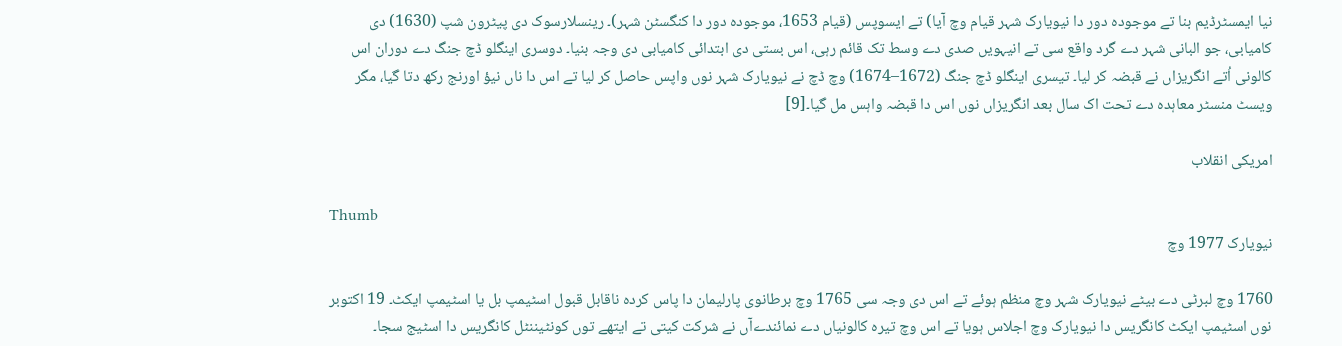نیا ایمسٹرڈیم بنا تے موجودہ دور دا نیویارک شہر قیام وچ آیا) تے ایسوپس (قیام 1653، موجودہ دور دا کنگسٹن شہر)۔ رینسلارسوک دی پیٹرون شپ (1630) دی کامیابی، جو البانی شہر دے گرد واقع سی تے انیہويں صدی دے وسط تک قائم رہی، اس بستی دی ابتدائی کامیابی دی وجہ بنیا۔ دوسری اینگلو ڈچ جنگ دے دوران اس کالونی اُتے انگریزاں نے قبضہ کر ليا۔ تیسری اینگلو ڈچ جنگ (1672–1674) وچ ڈچ نے نیویارک شہر نوں واپس حاصل کر ليا تے اس دا ناں نیؤ اورنج رکھ دتا گیا، مگر ویسٹ منسٹر معاہدہ دے تحت اک سال بعد انگریزاں نوں اس دا قبضہ واہس مل گیا۔[9]

امریکی انقلاب

Thumb
نیویارک 1977 وچ

1760 وچ لبرٹی دے بیٹے نیویارک شہر وچ منظم ہوئے تے اس دی وجہ سی 1765 وچ برطانوی پارلیمان دا پاس کردہ ناقابل قبول اسٹیمپ بل یا اسٹیمپ ایکٹ۔ 19 اکتوبر نوں اسٹیمپ ایکٹ کانگریس دا نیویارک وچ اجلاس ہويا تے اس وچ تیرہ کالونیاں دے نمائندےآں نے شرکت کيتی تے ایتھے توں کونٹیننٹل کانگریس دا اسٹیج سجا۔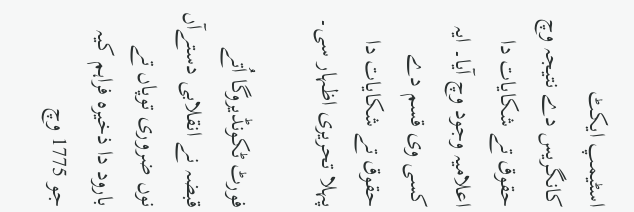اسٹیمپ ایکٹ کانگریس دے نتیجہ وچ حقوق تے شکایات دا اعلامیہ وجود وچ آیا۔ ایہ کسی وی قسم دے حقوق تے شکایات دا پہلا تحریری اظہار سی۔

فورٹ ٹکونڈیروگا اُتے قبضہ نے انقلابی دستےآں نوں ضروری توپاں تے بارود دا ذخیرہ فراہم کیہ جو 1775 وچ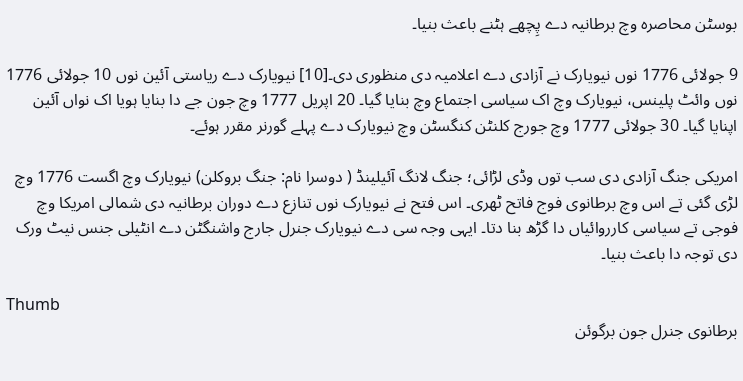بوسٹن محاصرہ وچ برطانیہ دے پِچھے ہٹنے باعث بنیا۔

9 جولائی 1776 نوں نیویارک نے آزادی دے اعلامیہ دی منظوری دی۔[10] نیویارک دے ریاستی آئین نوں 10 جولائی 1776 نوں وائٹ پلینس، نیویارک وچ اک سیاسی اجتماع وچ بنایا گیا۔ 20 اپریل 1777 وچ جون جے دا بنایا ہويا اک نواں آئین اپنایا گیا۔ 30 جولائی 1777 وچ جورج کلنٹن کنگسٹن وچ نیویارک دے پہلے گورنر مقرر ہوئے۔

امریکی جنگ آزادی دی سب توں وڈی لڑائی؛ جنگ لانگ آئیلینڈ ( دوسرا نام: جنگ بروکلن) نیویارک وچ اگست 1776 وچ لڑی گئی تے اس وچ برطانوی فوج فاتح ٹھری۔ اس فتح نے نیویارک نوں تنازع دے دوران برطانیہ دی شمالی امریکا وچ فوجی تے سیاسی کارروائیاں دا گڑھ بنا دتا۔ ایہی وجہ سی دے نیویارک جنرل جارج واشنگٹن دے انٹیلی جنس نیٹ ورک دی توجہ دا باعث بنیا۔

Thumb
برطانوی جنرل جون برگوئن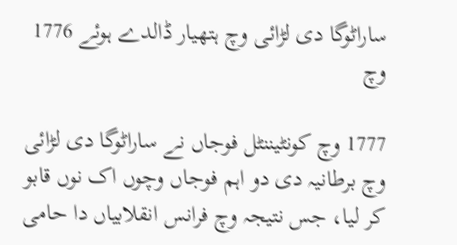ساراٹوگا دی لڑائی وچ ہتھیار ڈالدے ہوئے 1776 وچ

1777 وچ کونٹیننٹل فوجاں نے ساراٹوگا دی لڑائی وچ برطانیہ دی دو اہم فوجاں وچوں اک نوں قابو کر ليا، جس نتیجہ وچ فرانس انقلابیاں دا حامی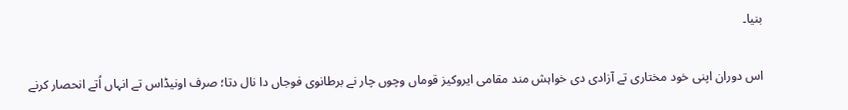بنیا۔

اس دوران اپنی خود مختاری تے آزادی دی خواہش مند مقامی ایروکیز قوماں وچوں چار نے برطانوی فوجاں دا نال دتا؛ صرف اونیڈاس تے انہاں اُتے انحصار کرنے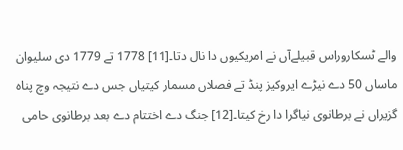والے ٹسکاروراس قبیلےآں نے امریکیوں دا نال دتا۔[11] 1778 تے 1779 دی سلیوان ماساں 50 دے نیڑے ایروکیز پنڈ تے فصلاں مسمار کيتیاں جس دے نتیجہ وچ پناہ گزیراں نے برطانوی نیاگرا دا رخ کيتا۔[12] جنگ دے اختتام دے بعد برطانوی حامی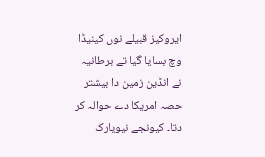ایروکیز قبیلے نوں کینیڈا وچ بسایا گیا تے برطانیہ نے انڈین زمین دا بیشتر حصہ امریکا دے حوالہ کر دتا۔ کیونجے نیویارک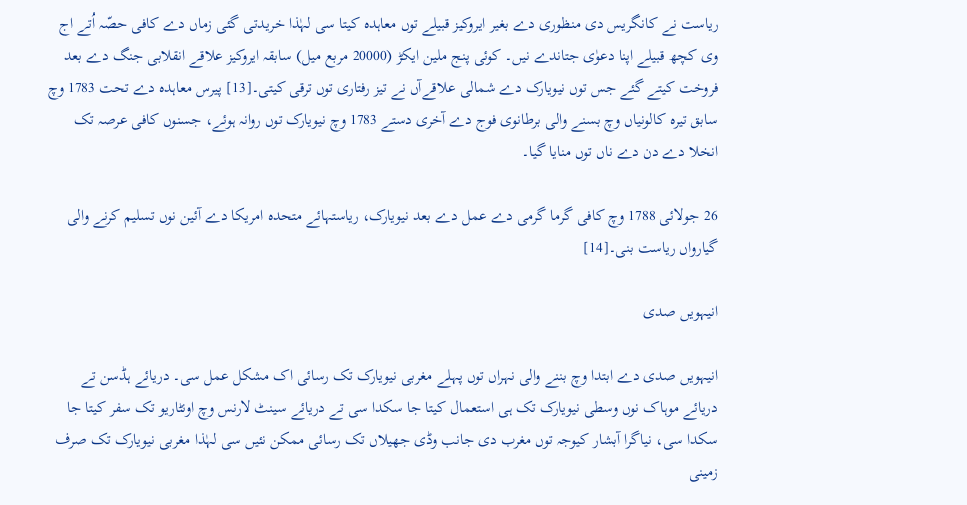ریاست نے کانگریس دی منظوری دے بغیر ایروکیز قبیلے توں معاہدہ کيتا سی لہٰذا خریدتی گئی زماں دے کافی حصّہ اُتے اج وی کچھ قبیلے اپنا دعوٰی جتاندے نيں۔ کوئی پنج ملین ایکڑ (20000 مربع میل) سابقہ ایروکیز علاقے انقلابی جنگ دے بعد فروخت کیتے گئے جس توں نیویارک دے شمالی علاقےآں نے تیز رفتاری توں ترقی کيتی۔[13] پیرس معاہدہ دے تحت 1783 وچ سابق تیرہ کالونیاں وچ بسنے والی برطانوی فوج دے آخری دستے 1783 وچ نیویارک توں روانہ ہوئے، جسنوں کافی عرصہ تک انخلا دے دن دے ناں توں منایا گیا۔

26 جولائی 1788 وچ کافی گرما گرمی دے عمل دے بعد نیویارک، ریاستہائے متحدہ امریکا دے آئین نوں تسلیم کرنے والی گیارواں ریاست بنی۔[14]

انیہويں صدی

انیہويں صدی دے ابتدا وچ بننے والی نہراں توں پہلے مغربی نیویارک تک رسائی اک مشکل عمل سی۔ دریائے ہڈسن تے دریائے موہاک نوں وسطی نیویارک تک ہی استعمال کيتا جا سکدا سی تے دریائے سینٹ لارنس وچ اونٹاریو تک سفر کيتا جا سکدا سی، نیاگرا آبشار کیوجہ توں مغرب دی جانب وڈی جھیلاں تک رسائی ممکن نئيں سی لہٰذا مغربی نیویارک تک صرف زمینی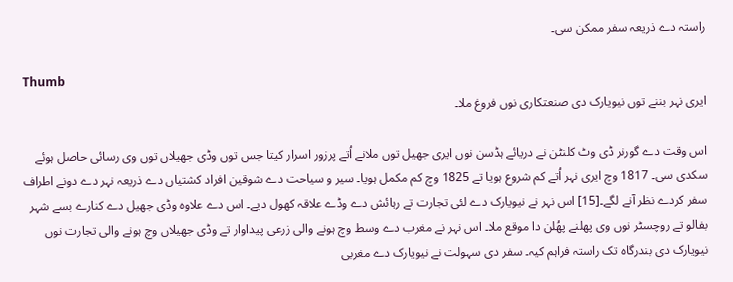راستہ دے ذریعہ سفر ممکن سی۔

Thumb
ایری نہر بننے توں نیویارک دی صنعتکاری نوں فروغ ملا۔

اس وقت دے گورنر ڈی وٹ کلنٹن نے دریائے ہڈسن نوں ایری جھیل توں ملانے اُتے پرزور اسرار کيتا جس توں وڈی جھیلاں توں وی رسائی حاصل ہوئے سکدی سی۔ 1817 وچ ایری نہر اُتے کم شروع ہويا تے 1825 وچ کم مکمل ہويا۔ سیر و سیاحت دے شوقین افراد کشتیاں دے ذریعہ نہر دے دونے اطراف سفر کردے نظر آنے لگے۔[15] اس نہر نے نیویارک دے لئی تجارت تے رہائش دے وڈے علاقہ کھول دیے۔ اس دے علاوہ وڈی جھیل دے کنارے بسے شہر بفالو تے روچسٹر نوں وی پھلنے پھُلن دا موقع ملا۔ اس نہر نے مغرب دے وسط وچ ہونے والی زرعی پیداوار تے وڈی جھیلاں وچ ہونے والی تجارت نوں نیویارک دی بندرگاہ تک راستہ فراہم کیہ۔ سفر دی سہولت نے نیویارک دے مغربی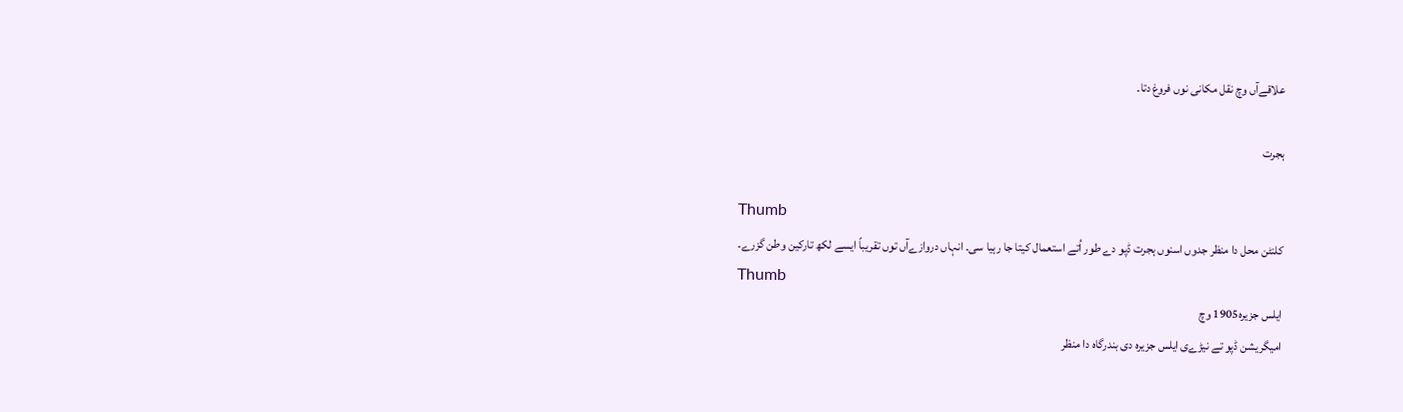علاقےآں وچ نقل مکانی نوں فروغ دتا۔

ہجرت

Thumb
کلنٹن محل دا منظر جدوں اسنوں ہجرت ڈپو دے طور اُتے استعمال کيتا جا رہیا سی۔ انہاں دروازےآں توں تقریباً ايسے لکھ تارکین وطن گزرے۔
Thumb
ایلس جزیرہ1905 وچ
امیگریشن ڈپو تے نیڑےی ایلس جزیرہ دی بندرگاہ دا منظر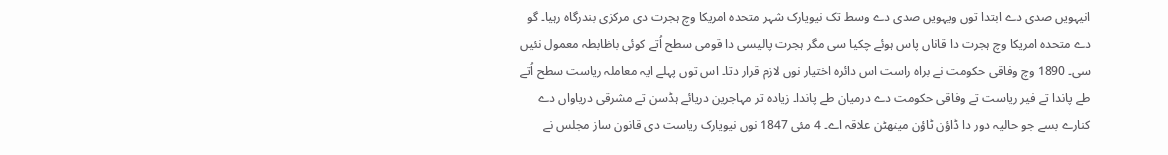انیہويں صدی دے ابتدا توں ویہويں صدی دے وسط تک نیویارک شہر متحدہ امریکا وچ ہجرت دی مرکزی بندرگاہ رہیا۔ گو دے متحدہ امریکا وچ ہجرت دا قاناں پاس ہوئے چکيا سی مگر ہجرت پالیسی دا قومی سطح اُتے کوئی باظابطہ معمول نئيں سی۔ 1890 وچ وفاقی حکومت نے براہ راست اس دائرہ اختیار نوں لازم قرار دتا۔ اس توں پہلے ایہ معاملہ ریاست سطح اُتے طے پاندا تے فیر ریاست تے وفاقی حکومت دے درمیان طے پاندا۔ زیادہ تر مہاجرین دریائے ہڈسن تے مشرقی دریاواں دے کنارے بسے جو حالیہ دور دا ڈاؤن ٹاؤن مینھٹن علاقہ اے۔ 4 مئی 1847 نوں نیویارک ریاست دی قانون ساز مجلس نے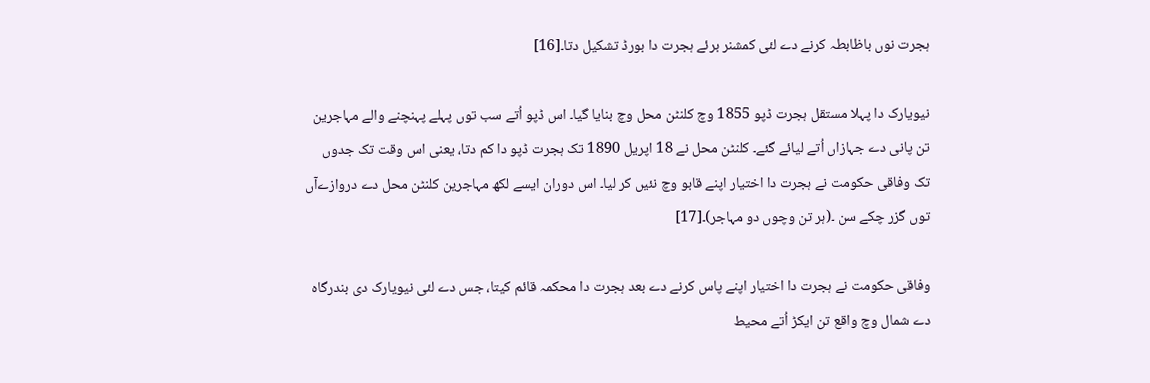ہجرت نوں باظابطہ کرنے دے لئی کمشنر برئے ہجرت دا بورڈ تشکیل دتا۔[16]

نیویارک دا پہلا مستقل ہجرت ڈپو 1855 وچ کلنٹن محل وچ بنایا گیا۔ اس ڈپو اُتے سب توں پہلے پہنچنے والے مہاجرین تن پانی دے جہازاں اُتے لیائے گئے۔ کلنٹن محل نے 18 اپریل 1890 تک ہجرت ڈپو دا کم دتا، یعنی اس وقت تک جدوں تک وفاقی حکومت نے ہجرت دا اختیار اپنے قابو وچ نئيں کر ليا۔ اس دوران ايسے لکھ مہاجرین کلنٹن محل دے دروازےآں توں گزر چکے سن ۔(ہر تن وچوں دو مہاجر)۔[17]

وفاقی حکومت نے ہجرت دا اختیار اپنے پاس کرنے دے بعد ہجرت دا محکمہ قائم کيتا، جس دے لئی نیویارک دی بندرگاہ دے شمال وچ واقع تن ایکڑ اُتے محیط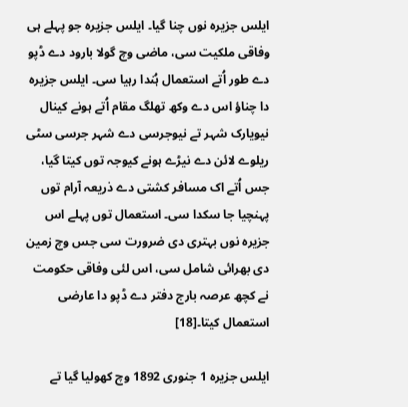ایلس جزیرہ نوں چنا گیا۔ ایلس جزیرہ جو پہلے ہی وفاقی ملکیت سی، ماضی وچ گولا بارود دے ڈپو دے طور اُتے استعمال ہُندا رہیا سی۔ ایلس جزیرہ دا چناؤ اس دے وکھ تھلگ مقام اُتے ہونے کینال نیویارک شہر تے نیوجرسی دے شہر جرسی سٹی ریلوے لائن دے نیڑے ہونے کیوجہ توں کيتا گیا، جس اُتے اک مسافر کشتی دے ذریعہ آرام توں پہنچیا جا سکدا سی۔ استعمال توں پہلے اس جزیرہ نوں بہتری دی ضرورت سی جس وچ زمین دی بھرائی شامل سی، اس لئی وفاقی حکومت نے کچھ عرصہ بارج دفتر دے ڈپو دا عارضی استعمال کيتا۔[18]

ایلس جزیرہ 1 جنوری 1892 وچ کھولیا گیا تے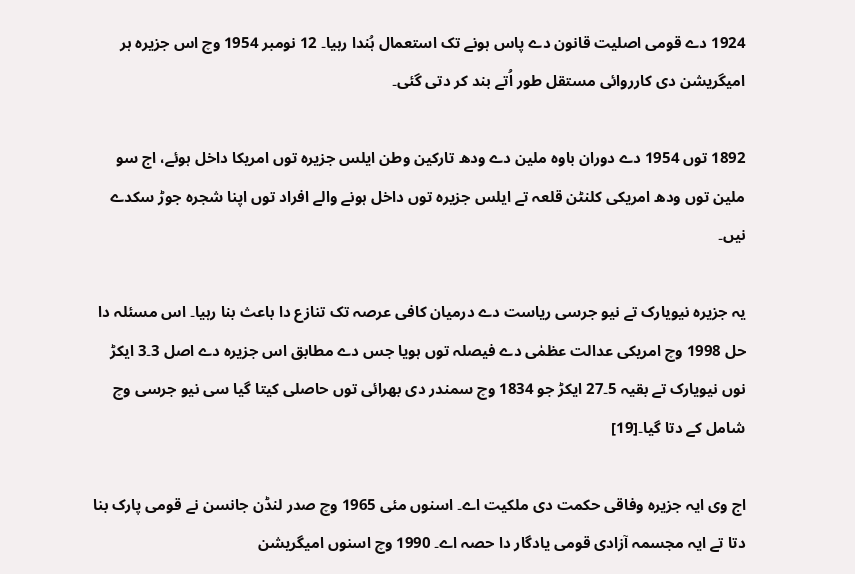1924 دے قومی اصلیت قانون دے پاس ہونے تک استعمال ہُندا رہیا۔ 12 نومبر 1954 وچ اس جزیرہ ہر امیگریشن دی کارروائی مستقل طور اُتے بند کر دتی گئی۔

1892 توں 1954 دے دوران باوہ ملین دے ودھ تارکین وطن ایلس جزیرہ توں امریکا داخل ہوئے، اج سو ملین توں ودھ امریکی کلنٹن قلعہ تے ایلس جزیرہ توں داخل ہونے والے افراد توں اپنا شجرہ جوڑ سکدے نيں۔

یہ جزیرہ نیویارک تے نیو جرسی ریاست دے درمیان کافی عرصہ تک تنازع دا باعث بنا رہیا۔ اس مسئلہ دا حل 1998 وچ امریکی عدالت عظمٰی دے فیصلہ توں ہويا جس دے مطابق اس جزیرہ دے اصل 3۔3 ایکڑ نوں نیویارک تے بقیہ 5۔27 ایکڑ جو 1834 وچ سمندر دی بھرائی توں حاصلی کيتا گیا سی نیو جرسی وچ شامل کے دتا گیا۔[19]

اج وی ایہ جزیرہ وفاقی حکمت دی ملکیت اے۔ اسنوں مئی 1965 وچ صدر لنڈن جانسن نے قومی پارک بنا دتا تے ایہ مجسمہ آزادی قومی یادگار دا حصہ اے۔ 1990 وچ اسنوں امیگریشن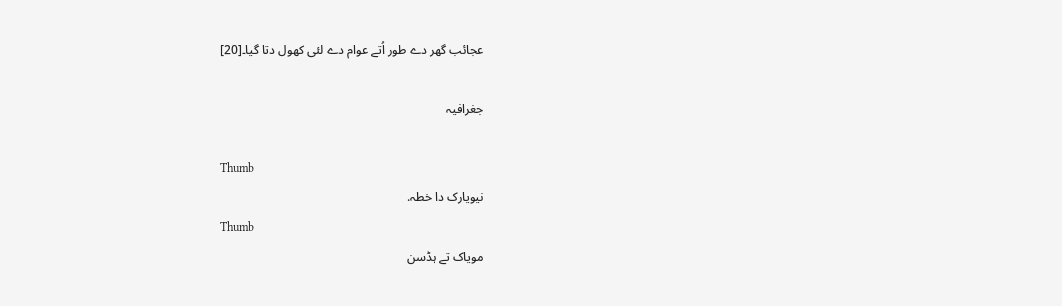عجائب گھر دے طور اُتے عوام دے لئی کھول دتا گیا۔[20]

جغرافیہ

Thumb
نیویارک دا خطہ.
Thumb
مویاک تے ہڈسن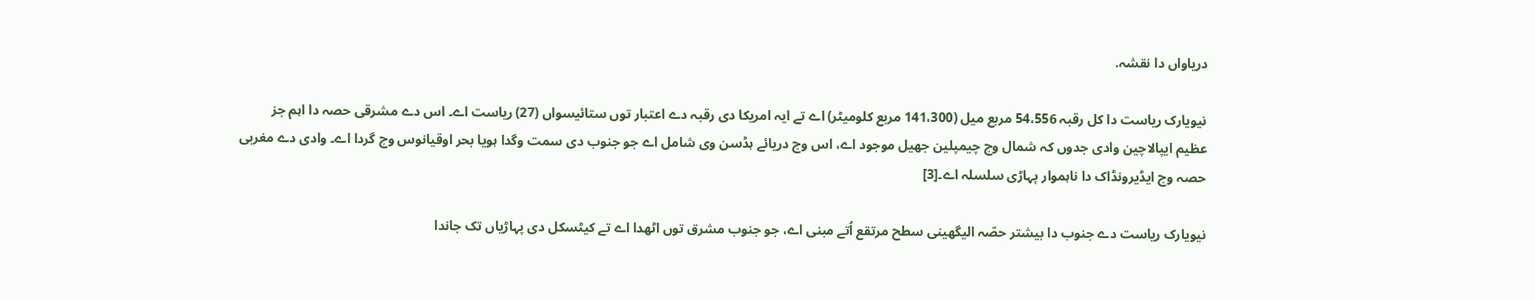دریاواں دا نقشہ.

نیویارک ریاست دا کل رقبہ 54،556 مربع میل (141،300 مربع کلومیٹر) اے تے ایہ امریکا دی رقبہ دے اعتبار توں ستائیسواں (27) ریاست اے۔ اس دے مشرقی حصہ دا اہم جز عظیم ایپالاچین وادی جدوں کہ شمال وچ چیمپلین جھیل موجود اے، اس وچ دریائے ہڈسن وی شامل اے جو جنوب دی سمت وگدا ہويا بحر اوقیانوس وچ گردا اے۔ وادی دے مغربی حصہ وچ ایڈیرونڈاک دا ناہموار پہاڑی سلسلہ اے۔[3]

نیویارک ریاست دے جنوب دا بیشتر حصّہ الیگھینی سطح مرتقع اُتے مبنی اے، جو جنوب مشرق توں اٹھدا اے تے کیٹسکل دی پہاڑیاں تک جاندا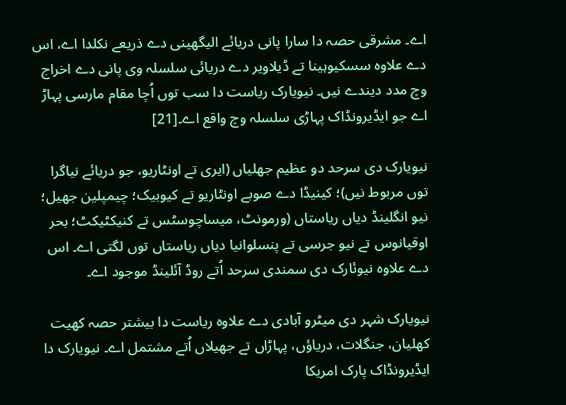اے۔ مشرقی حصہ دا سارا پانی دریائے الیگھینی دے ذریعے نکلدا اے، اس دے علاوہ سسکیوہینا تے ڈیلاویر دے دریائی سلسلہ وی پانی دے اخراج وچ مدد دیندے نيں۔ نیویارک ریاست دا سب توں اُچا مقام مارسی پہاڑ اے جو ایڈیرونڈاک پہاڑی سلسلہ وچ واقع اے۔[21]

نیویارک دی سرحد دو عظیم جھلیاں (ایری تے اونٹاریو، جو دریائے نیاگرا توں مربوط نيں)؛ کینیڈا دے صوبے اونٹاریو تے کیوبیک؛ چیمپلین جھیل؛ نیو انگلینڈ دیاں ریاستاں (ورمونٹ، میساچوسٹس تے کنیکٹیکٹ؛ بحر اوقیانوس تے نیو جرسی تے پنسلوانیا دیاں ریاستاں توں لگتی اے۔ اس دے علاوہ نیوئارک دی سمندی سرحد اُتے روڈ آئلینڈ موجود اے۔

نیویارک شہر دی میٹرو آبادی دے علاوہ ریاست دا بیشتر حصہ کھیت کھلیان، جنگلات، دریاؤں، پہاڑاں تے جھیلاں اُتے مشتمل اے۔ نیویارک دا ایڈیرونڈاک پارک امریکا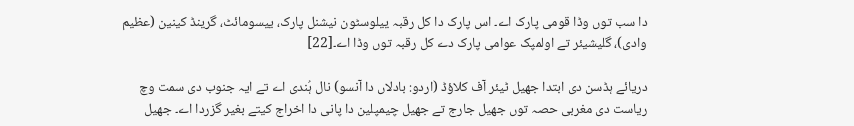دا سب توں وڈا قومی پارک اے۔ اس پارک دا کل رقبہ ییلوسٹون نیشنل پارک، ییسومائٹ، گرینڈ کینین (عظیم وادی)، گلیشیئر تے اولمپک عوامی پارک دے کل رقبہ توں وڈا اے۔[22]

دریائے ہڈسن دی ابتدا جھیل ٹیئر آف کلاؤڈ (اردو: بادلاں دا آنسو) نال ہُندی اے تے ایہ جنوب دی سمت وچ ریاست دی مغربی حصہ توں جھیل جارج تے جھیل چیمپلین دا پانی دا اخراج کیتے بغیر گزردا اے۔ جھیل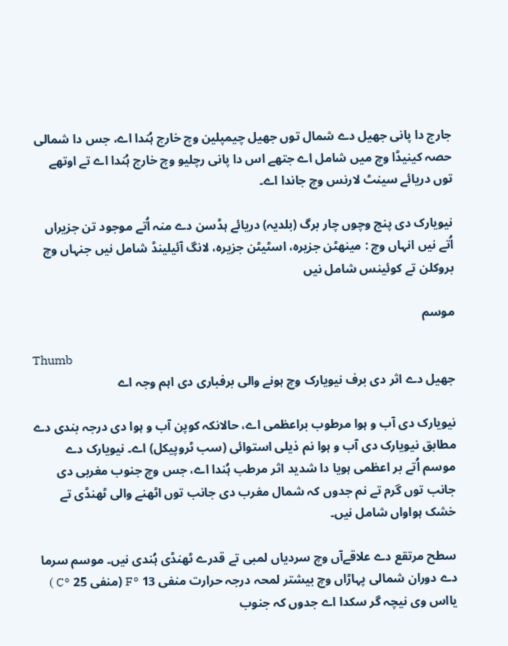جارج دا پانی جھیل دے شمال توں جھیل چیمپلین وچ خارج ہُندا اے، جس دا شمالی حصہ کینیڈا وچ ميں شامل اے جتھے اس دا پانی رچلیو وچ خارج ہُندا اے تے اوتھے توں دریائے سینٹ لارنس وچ جاندا اے۔

نیویارک دی پنج وچوں چار برگ (بلدیہ) دریائے ہڈسن دے منہ اُتے موجود تن جزیراں اُتے نيں انہاں وچ : مینھٹن جزیرہ، اسٹیٹن جزیرہ، لانگ آئیلینڈ شامل نيں جنہاں وچ بروکلن تے کوئینس شامل نيں

موسم

Thumb
جھیل دے اثر دی برف نیویارک وچ ہونے والی برفباری دی اہم وجہ اے

نیویارک دی آب و ہوا مرطوب براعظمی اے، حالانکہ کوپن آب و ہوا دی درجہ بندی دے مطابق نیویارک دی آب و ہوا نم ذیلی استوائی (سب ٹروپیکل) اے۔ نیویارک دے موسم اُتے بر اعظمی ہويا دا شدید اثر مرطب ہُندا اے، جس وچ جنوب مغربی دی جانب توں گرم تے نم جدوں کہ شمال مغرب دی جانب توں اٹھنے والی ٹھنڈی تے خشک ہواواں شامل نيں۔

سطح مرتقع دے علاقےآں وچ سردیاں لمبی تے قدرے ٹھنڈی ہُندی نيں۔ موسم سرما دے دوران شمالی پہاڑاں وچ بیشتر لمحہ درجہ حرارت منفی 13 °F (منفی 25 °C ) یااس وی نیچہ گر سکدا اے جدوں کہ جنوب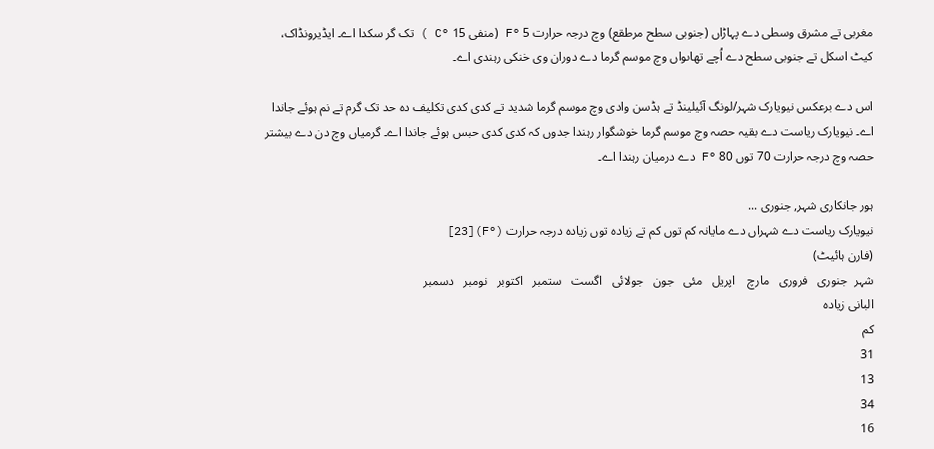مغربی تے مشرق وسطی دے پہاڑاں (جنوبی سطح مرطقع) وچ درجہ حرارت 5 °F (منفی 15 °C ) تک گر سکدا اے۔ ایڈیرونڈاک، کیٹ اسکل تے جنوبی سطح دے اُچے تھاںواں وچ موسم گرما دے دوران وی خنکی رہندی اے۔

اس دے برعکس نیویارک شہر/لونگ آئیلینڈ تے ہڈسن وادی وچ موسم گرما شدید تے کدی کدی تکلیف دہ حد تک گرم تے نم ہوئے جاندا اے۔ نیویارک ریاست دے بقیہ حصہ وچ موسم گرما خوشگوار رہندا جدوں کہ کدی کدی حبس ہوئے جاندا اے۔ گرمیاں وچ دن دے بیشتر حصہ وچ درجہ حرارت 70 توں 80 °F دے درمیان رہندا اے۔

ہور جانکاری شہر, جنوری ...
نیویارک ریاست دے شہراں دے مایانہ کم توں کم تے زیادہ توں زیادہ درجہ حرارت (°F)[23]
(فارن ہائیٹ)
شہر  جنوری   فروری   مارچ    اپریل   مئی   جون   جولائی   اگست   ستمبر   اکتوبر   نومبر   دسمبر
البانی زیادہ
کم
31
13
34
16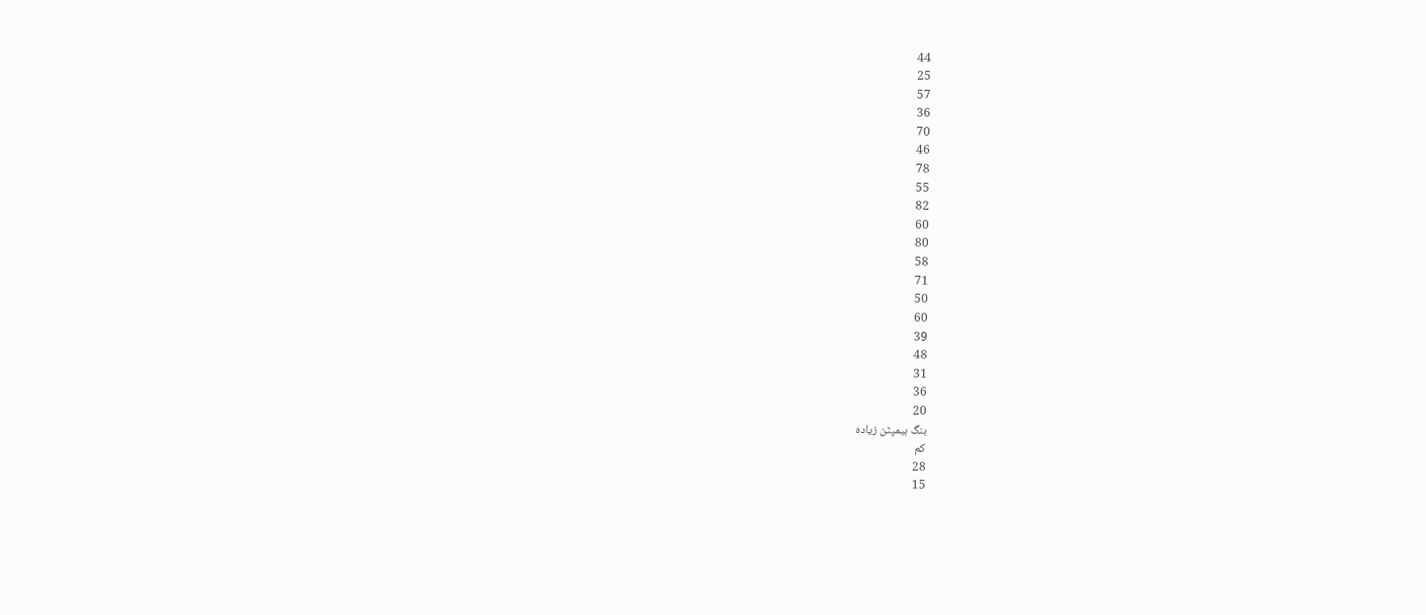44
25
57
36
70
46
78
55
82
60
80
58
71
50
60
39
48
31
36
20
بنگ ہیمپٹن زیادہ
کم
28
15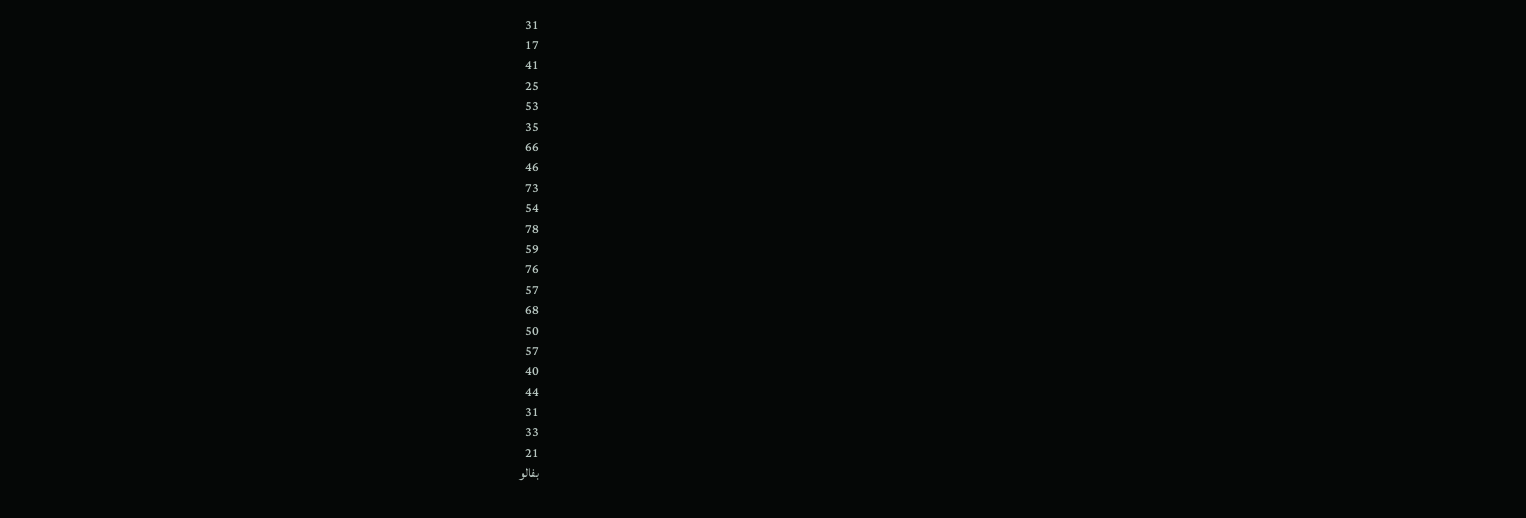31
17
41
25
53
35
66
46
73
54
78
59
76
57
68
50
57
40
44
31
33
21
بفالو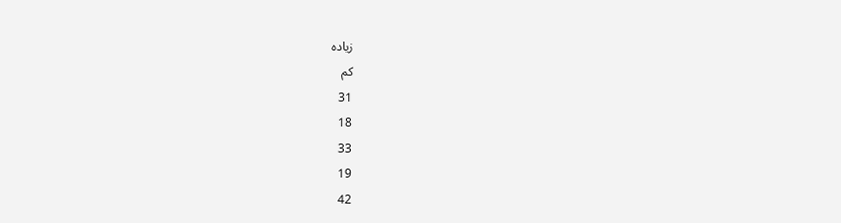زیادہ
کم
31
18
33
19
42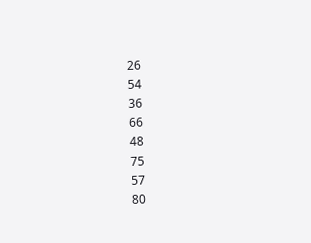26
54
36
66
48
75
57
80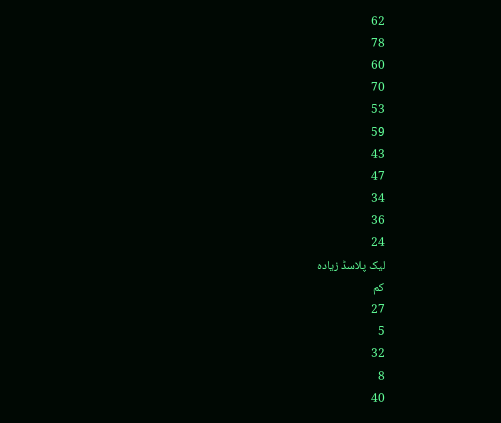62
78
60
70
53
59
43
47
34
36
24
لیک پلاسڈ زیادہ
کم
27
5
32
8
40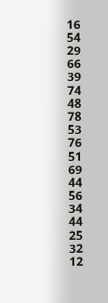16
54
29
66
39
74
48
78
53
76
51
69
44
56
34
44
25
32
12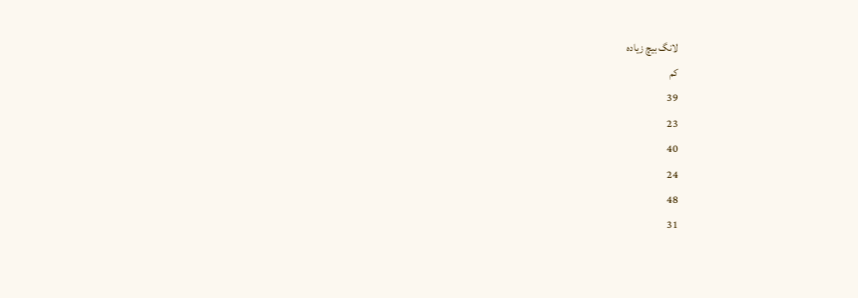لانگ بیچ زیادہ
کم
39
23
40
24
48
31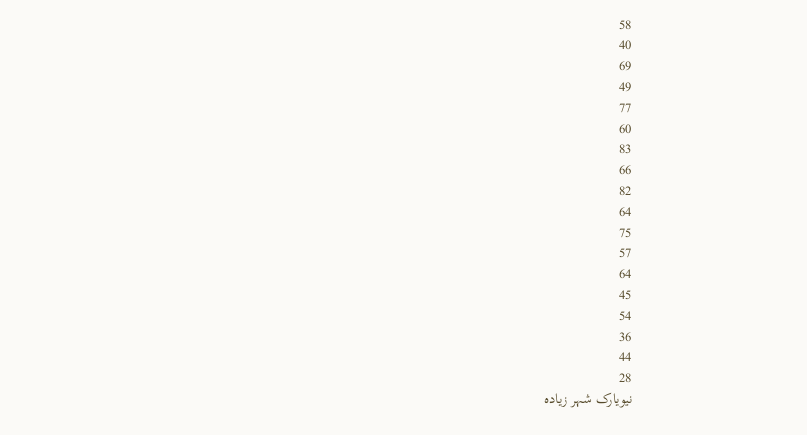58
40
69
49
77
60
83
66
82
64
75
57
64
45
54
36
44
28
نیویارک شہر زیادہ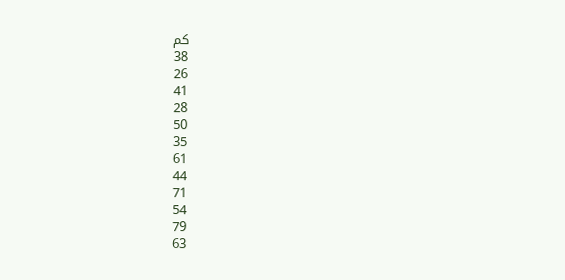کم
38
26
41
28
50
35
61
44
71
54
79
63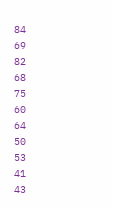84
69
82
68
75
60
64
50
53
41
43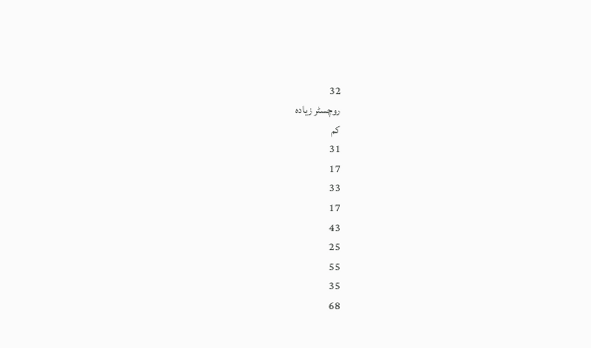32
روچسٹر زیادہ
کم
31
17
33
17
43
25
55
35
68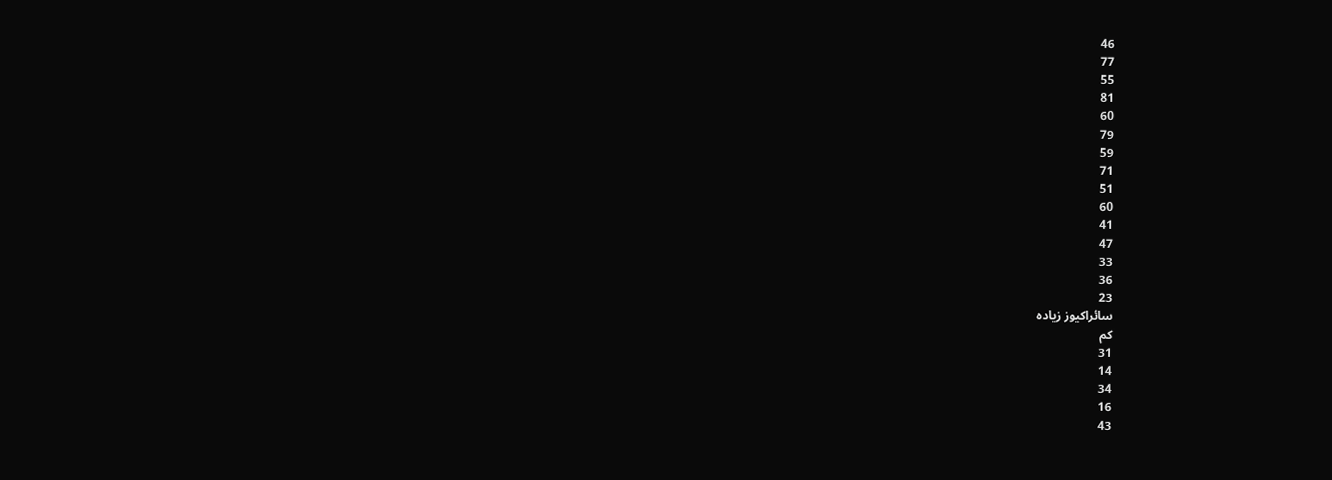46
77
55
81
60
79
59
71
51
60
41
47
33
36
23
سائراکیوز زیادہ
کم
31
14
34
16
43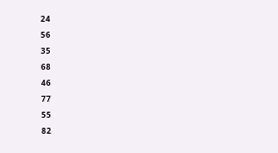24
56
35
68
46
77
55
82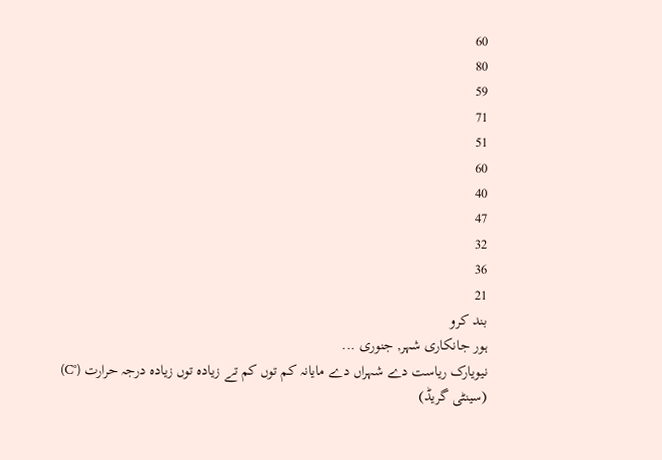60
80
59
71
51
60
40
47
32
36
21
بند کرو
ہور جانکاری شہر, جنوری ...
نیویارک ریاست دے شہراں دے مایانہ کم توں کم تے زیادہ توں زیادہ درجہ حرارت (°C)
(سینٹی گریڈ)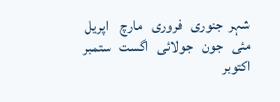شہر  جنوری   فروری   مارچ    اپریل   مئی   جون   جولائی   اگست   ستمبر   اکتوبر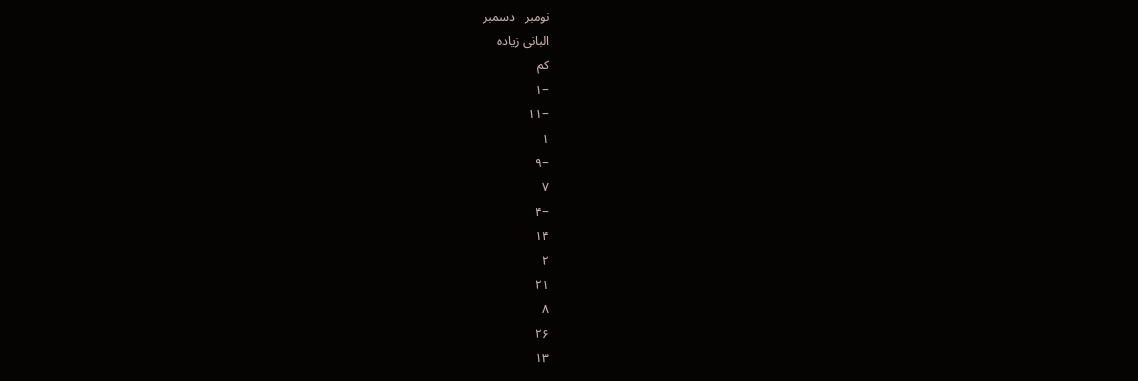نومبر   دسمبر
البانی زیادہ
کم
−۱
−۱۱
۱
−۹
۷
−۴
۱۴
۲
۲۱
۸
۲۶
۱۳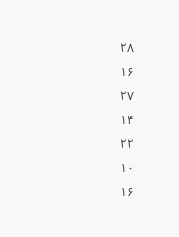۲۸
۱۶
۲۷
۱۴
۲۲
۱۰
۱۶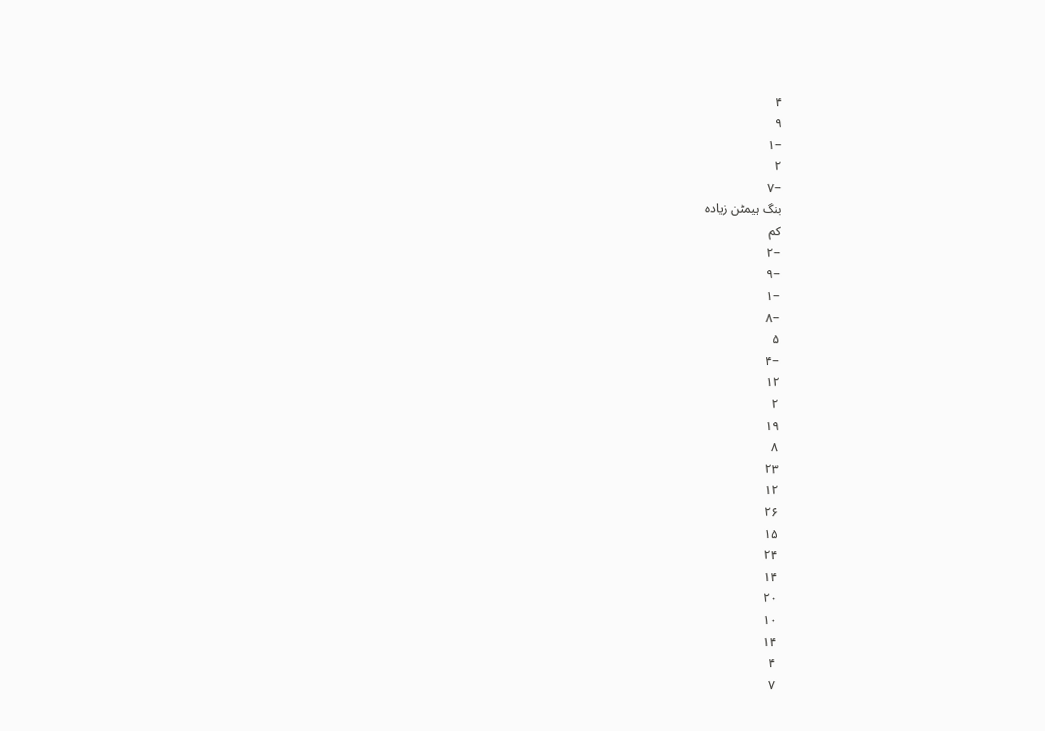۴
۹
−۱
۲
−۷
بنگ ہیمٹن زیادہ
کم
−۲
−۹
−۱
−۸
۵
−۴
۱۲
۲
۱۹
۸
۲۳
۱۲
۲۶
۱۵
۲۴
۱۴
۲۰
۱۰
۱۴
۴
۷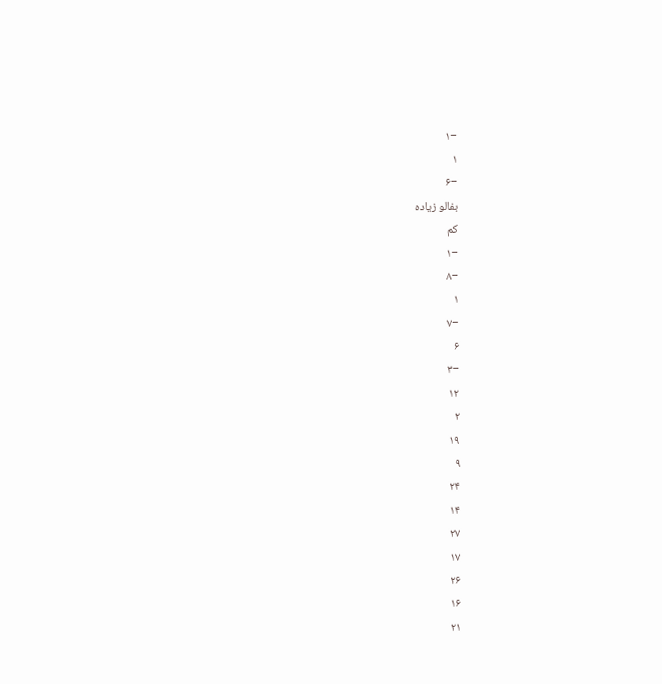−۱
۱
−۶
بفالو زیادہ
کم
−۱
−۸
۱
−۷
۶
−۳
۱۲
۲
۱۹
۹
۲۴
۱۴
۲۷
۱۷
۲۶
۱۶
۲۱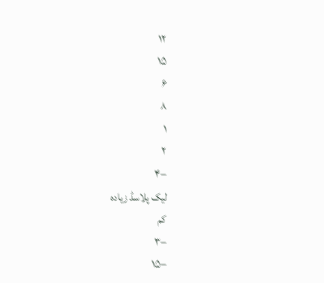۱۲
۱۵
۶
۸
۱
۲
−۴
لیک پلاسڈ زیادہ
کم
−۳
−۱۵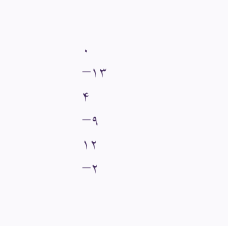۰
−۱۳
۴
−۹
۱۲
−۲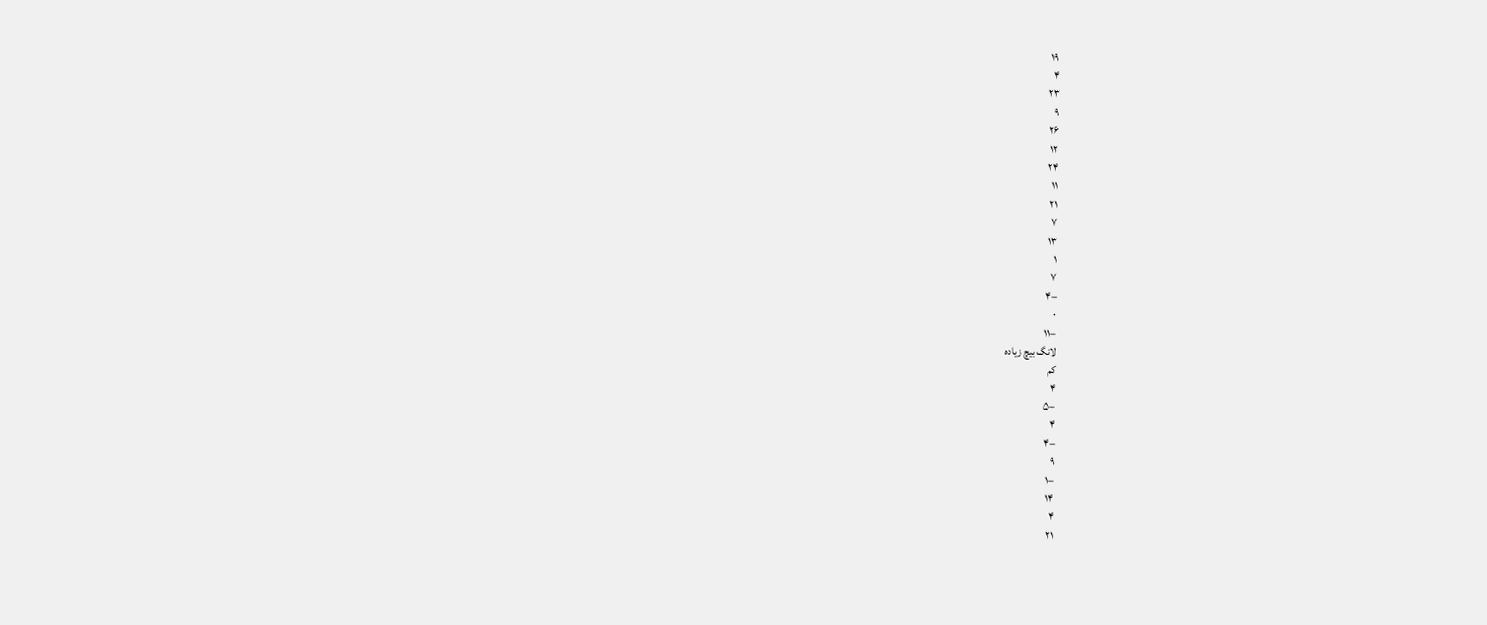۱۹
۴
۲۳
۹
۲۶
۱۲
۲۴
۱۱
۲۱
۷
۱۳
۱
۷
−۴
۰
−۱۱
لانگ بیچ زیادہ
کم
۴
−۵
۴
−۴
۹
−۱
۱۴
۴
۲۱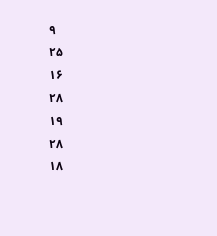۹
۲۵
۱۶
۲۸
۱۹
۲۸
۱۸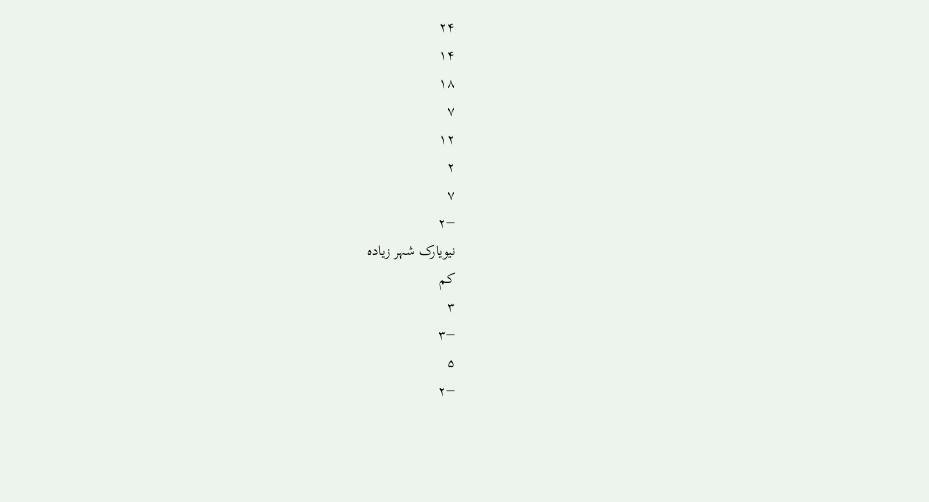۲۴
۱۴
۱۸
۷
۱۲
۲
۷
−۲
نیویارک شہر زیادہ
کم
۳
−۳
۵
−۲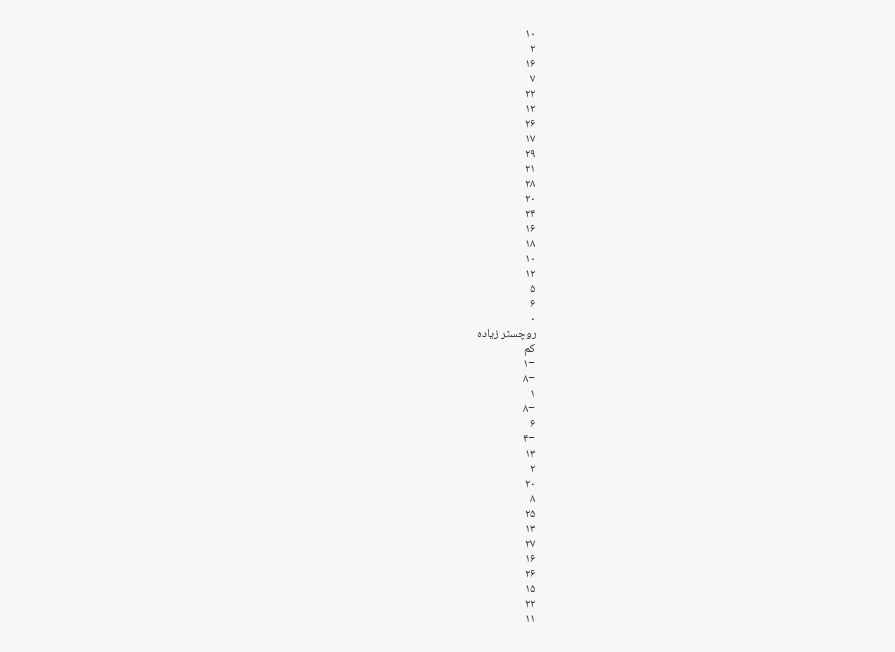۱۰
۲
۱۶
۷
۲۲
۱۲
۲۶
۱۷
۲۹
۲۱
۲۸
۲۰
۲۴
۱۶
۱۸
۱۰
۱۲
۵
۶
۰
روچسٹر زیادہ
کم
−۱
−۸
۱
−۸
۶
−۴
۱۳
۲
۲۰
۸
۲۵
۱۳
۲۷
۱۶
۲۶
۱۵
۲۲
۱۱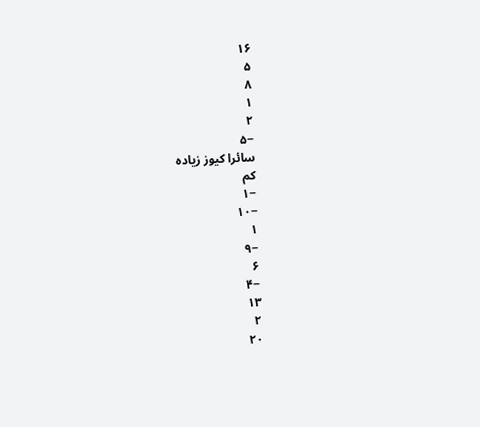۱۶
۵
۸
۱
۲
−۵
سائرا کیوز زیادہ
کم
−۱
−۱۰
۱
−۹
۶
−۴
۱۳
۲
۲۰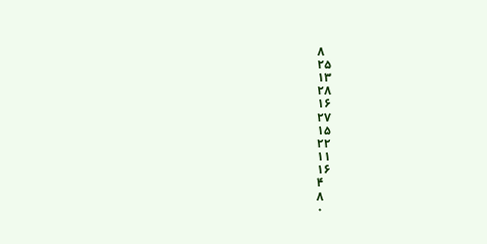۸
۲۵
۱۳
۲۸
۱۶
۲۷
۱۵
۲۲
۱۱
۱۶
۴
۸
۰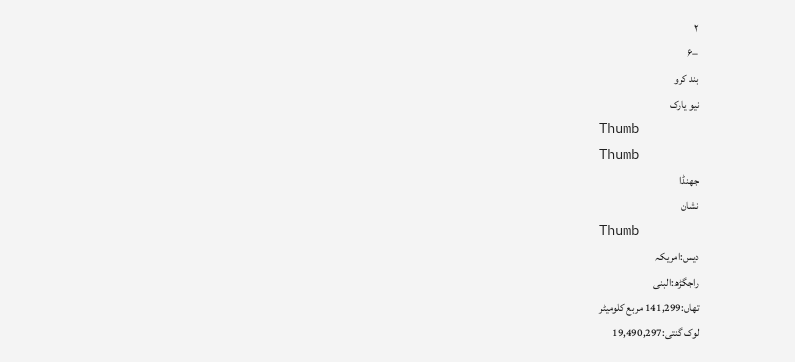۲
−۶
بند کرو
نیو یارک
Thumb
Thumb
جھنڈا
نشان
Thumb
دیس:امریکہ
راجگڑھ:البنی
تھاں:141,299 مربع کلومیٹر
لوک گنتی:19,490,297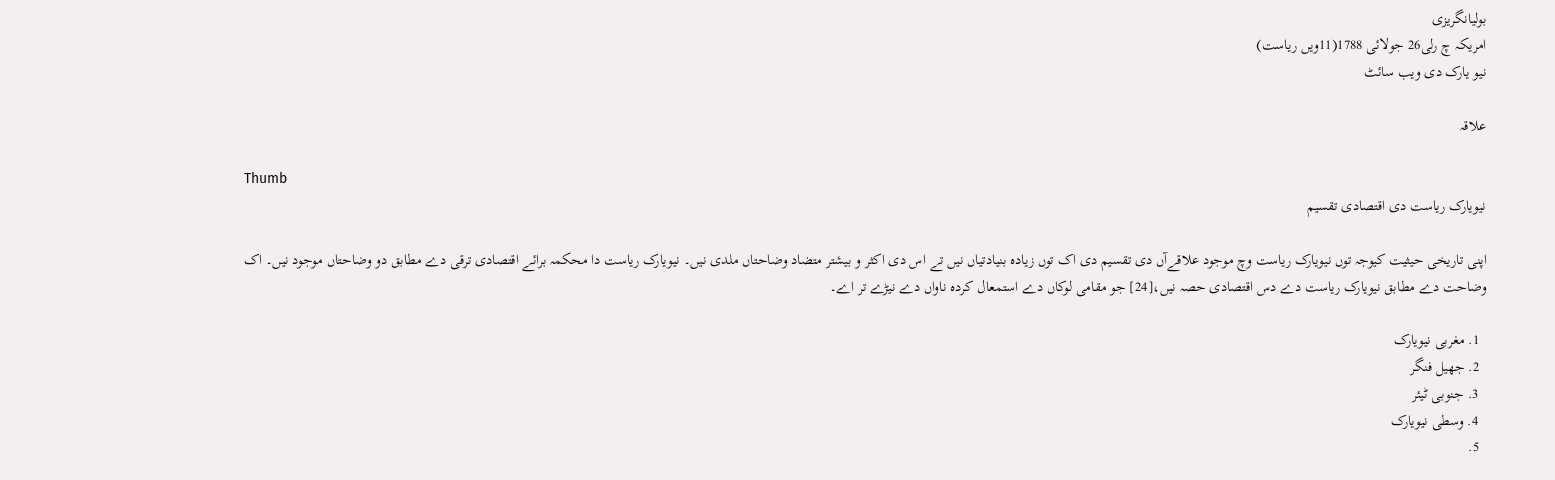بولیانگریزی
امریکہ چ رلی26 جولائی 1788(11ویں ریاست)
نیو یارک دی ویب سائٹ

علاقہ

Thumb
نیویارک ریاست دی اقتصادی تقسیم

اپنی تاریخی حیثیت کیوجہ توں نیویارک ریاست وچ موجود علاقےآں دی تقسیم دی اک توں زیادہ بنیادتیاں نيں تے اس دی اکثر و بیشتر متضاد وضاحتاں ملدی نيں۔ نیویارک ریاست دا محکمہ برائے اقتصادی ترقی دے مطابق دو وضاحتاں موجود نيں۔ اک وضاحت دے مطابق نیویارک ریاست دے دس اقتصادی حصہ نيں،[24] جو مقامی لوکاں دے استمعال کردہ ناواں دے نیڑے تر اے۔

  1. مغربی نیویارک
  2. جھیل فنگر
  3. جنوبی ٹیئر
  4. وسطی نیویارک
  5.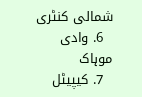شمالی کنٹری
  6. وادی موہاک
  7. کیپیٹل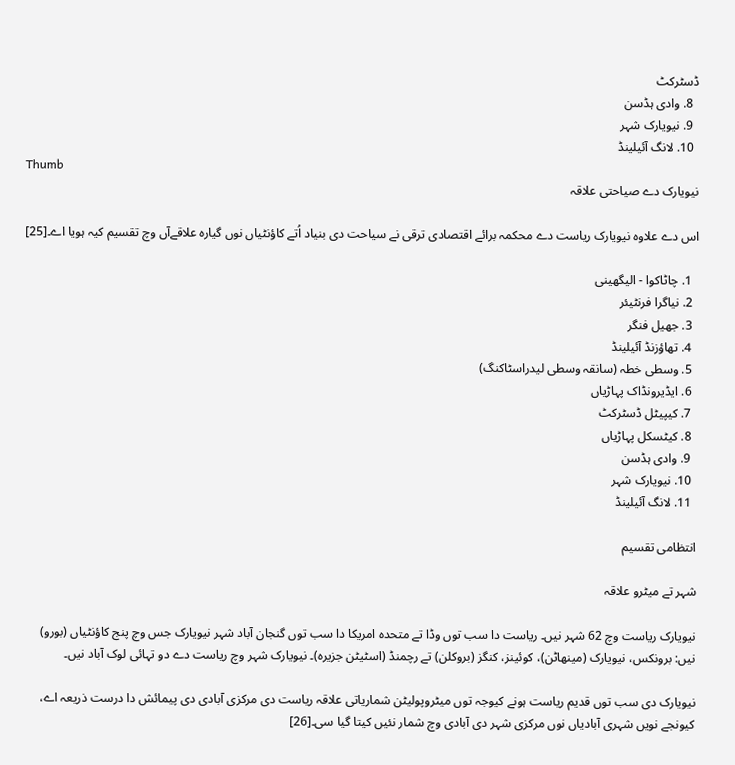ڈسٹرکٹ
  8. وادی ہڈسن
  9. نیویارک شہر
  10. لانگ آئیلینڈ
Thumb
نیویارک دے صیاحتی علاقہ

اس دے علاوہ نیویارک ریاست دے محکمہ برائے اقتصادی ترقی نے سیاحت دی بنیاد اُتے کاؤنٹیاں نوں گیارہ علاقےآں وچ تقسیم کیہ ہویا اے۔[25]

  1. چاٹاکوا - الیگھینی
  2. نیاگرا فرنٹیئر
  3. جھیل فنگر
  4. تھاؤزنڈ آئیلینڈ
  5. وسطی خطہ (سانقہ وسطی لیدراسٹاکنگ)
  6. ایڈیرونڈاک پہاڑیاں
  7. کیپیٹل ڈسٹرکٹ
  8. کیٹسکل پہاڑیاں
  9. وادی ہڈسن
  10. نیویارک شہر
  11. لانگ آئیلینڈ

انتظامی تقسیم

شہر تے میٹرو علاقہ

نیویارک ریاست وچ 62 شہر نيں۔ ریاست دا سب توں وڈا تے متحدہ امریکا دا سب توں گنجان آباد شہر نیویارک جس وچ پنج کاؤنٹیاں (بورو) نيں: برونکس، نیویارک (مینھاٹن)، کوئینز، کنگز (بروکلن) تے رچمنڈ (اسٹیٹن جزیرہ)۔ نیویارک شہر وچ ریاست دے دو تہائی لوک آباد نيں۔

نیویارک دی سب توں قدیم ریاست ہونے کیوجہ توں میٹروپولیٹن شماریاتی علاقہ ریاست دی مرکزی آبادی دی پیمائش دا درست ذریعہ اے، کیونجے نويں شہری آبادیاں نوں مرکزی شہر دی آبادی وچ شمار نئيں کيتا گیا سی۔[26]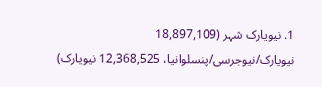1. نیویارک شہر (18,897,109 نیویارک/نیوجرسی/پنسلوانیا، 12,368,525 نیویارک)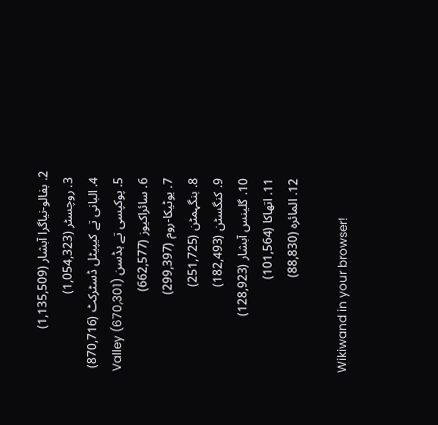2. بفالو-نیاگرا آبشار (1,135,509)
  3. روچسٹر (1,054,323)
  4. البانی تے کیپیٹل ڈسٹرکٹ (870,716)
  5. پوکپسی تے ہڈسن Valley (670,301)
  6. سائراکیوز (662,577)
  7. یوٹیکا-روم (299,397)
  8. بنگہمٹن (251,725)
  9. کنگسٹن (182,493)
  10. گلینس آبشار (128,923)
  11. اتھاکا (101,564)
  12. المائرہ (88,830)

Wikiwand in your browser!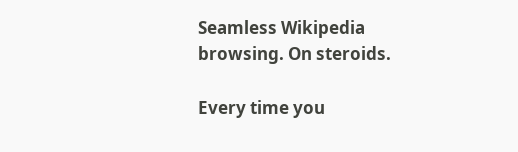Seamless Wikipedia browsing. On steroids.

Every time you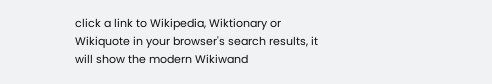click a link to Wikipedia, Wiktionary or Wikiquote in your browser's search results, it will show the modern Wikiwand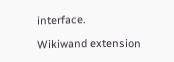interface.

Wikiwand extension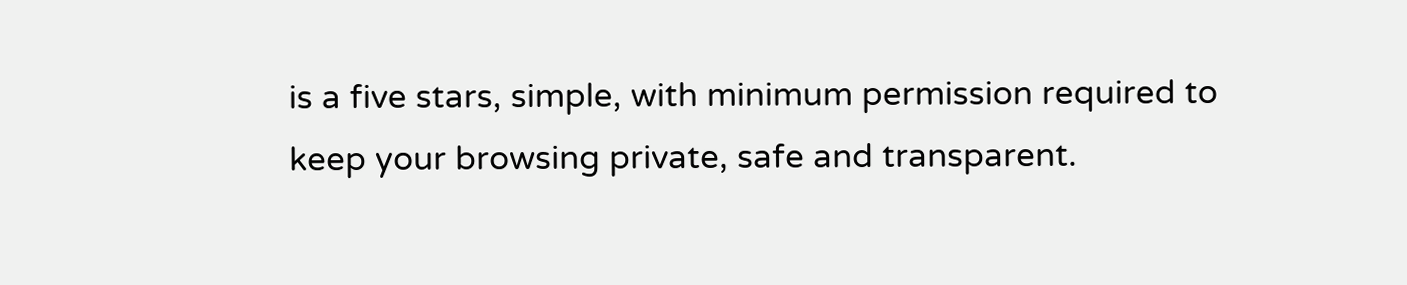is a five stars, simple, with minimum permission required to keep your browsing private, safe and transparent.